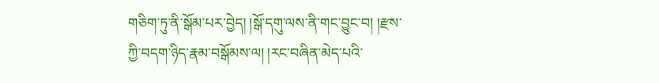གཅིག་ཏུ་ནི་སྒོམ་པར་བྱེད། །སྒོ་དགུ་ལས་ནི་གང་བྱུང་བ། །རྫས་ཀྱི་བདག་ཉིད་རྣམ་བསྒོམས་ལ། །རང་བཞིན་མེད་པའི་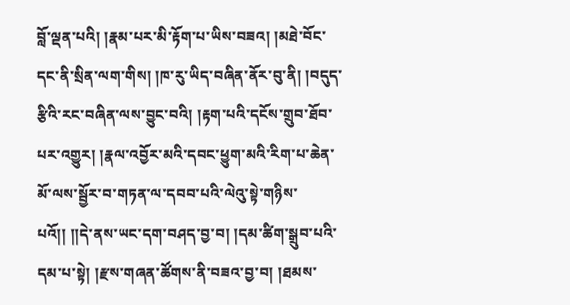བློ་ལྡན་པའི། །རྣམ་པར་མི་རྟོག་པ་ཡིས་བཟའ། །མཐེ་བོང་དང་ནི་སྲིན་ལག་གིས། །ཁ་རུ་ཡིད་བཞིན་ནོར་བུ་ནི། །བདུད་རྩིའི་རང་བཞིན་ལས་བྱུང་བའི། །རྟག་པའི་དངོས་གྲུབ་ཐོབ་པར་འགྱུར། །རྣལ་འབྱོར་མའི་དབང་ཕྱུག་མའི་རིག་པ་ཆེན་མོ་ལས་སྦྱོར་བ་གཏན་ལ་དབབ་པའི་ལེའུ་སྟེ་གཉིས་པའོ།། །།དེ་ནས་ཡང་དག་བཤད་བྱ་བ། །དམ་ཚིག་སྒྲུབ་པའི་དམ་པ་སྟེ། །རྫས་གཞན་ཚོགས་ནི་བཟའ་བྱ་བ། །ཐམས་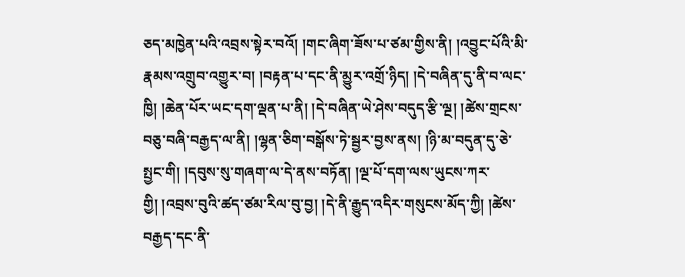ཅད་མཁྱེན་པའི་འབྲས་སྟེར་བའོ། །གང་ཞིག་ཟོས་པ་ཙམ་གྱིས་ནི། །འབྱུང་པོའི་མི་རྣམས་འགྲུབ་འགྱུར་བ། །བརྟན་པ་དང་ནི་མྱུར་འགྲོ་ཉིད། །དེ་བཞིན་དུ་ནི་བ་ལང་ཁྱི། །ཆེན་པོར་ཡང་དག་ལྡན་པ་ནི། །དེ་བཞིན་ཡེ་ཤེས་བདུད་རྩི་ལྔ། །ཚེས་གྲངས་བཅུ་བཞི་བརྒྱད་ལ་ནི། །ལྷན་ཅིག་བསྒོས་ཏེ་སྦྱར་བྱས་ནས། །ཉི་མ་བདུན་དུ་ཅེ་སྤྱང་གི། །དབུས་སུ་གཞག་ལ་དེ་ནས་བཏོན། །ལྔ་པོ་དག་ལས་ཡུངས་ཀར་གྱི། །འབྲས་བུའི་ཚད་ཙམ་རིལ་བུ་བྱ། །དེ་ནི་རྒྱུད་འདིར་གསུངས་མོད་ཀྱི། །ཚེས་བརྒྱད་དང་ནི་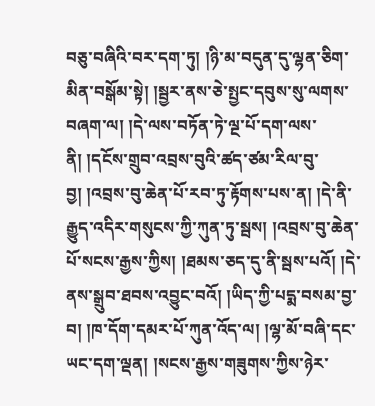བཅུ་བཞིའི་བར་དག་ཏུ། །ཉི་མ་བདུན་དུ་ལྷན་ཅིག་མིན་བསྒོམ་སྟེ། །སྦྱར་ནས་ཅེ་སྤྱང་དབུས་སུ་ལགས་བཞག་ལ། །དེ་ལས་བཏོན་ཏེ་ལྔ་པོ་དག་ལས་ནི། །དངོས་གྲུབ་འབྲས་བུའི་ཚད་ཙམ་རིལ་བུ་བྱ། །འབྲས་བུ་ཆེན་པོ་རབ་ཏུ་རྟོགས་པས་ན། །དེ་ནི་རྒྱུད་འདིར་གསུངས་ཀྱི་ཀུན་ཏུ་སྦས། །འབྲས་བུ་ཆེན་པོ་སངས་རྒྱས་ཀྱིས། །ཐམས་ཅད་དུ་ནི་སྦས་པའོ། །དེ་ནས་སྒྲུབ་ཐབས་འབྱུང་བའོ། །ཡིད་ཀྱི་པདྨ་བསམ་བྱ་བ། །ཁ་དོག་དམར་པོ་ཀུན་འོད་ལ། །ལྷ་མོ་བཞི་དང་ཡང་དག་ལྡན། །སངས་རྒྱས་གཟུགས་ཀྱིས་ཉེར་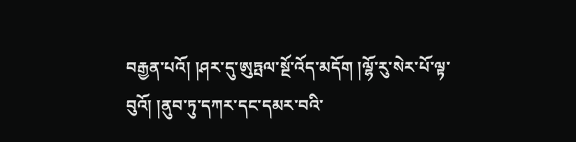བརྒྱན་པའོ། །ཤར་དུ་ཨུཏྤལ་སྔོ་འོད་མདོག །ལྷོ་རུ་སེར་པོ་ལྟ་བུའོ། །ནུབ་ཏུ་དཀར་དང་དམར་བའི་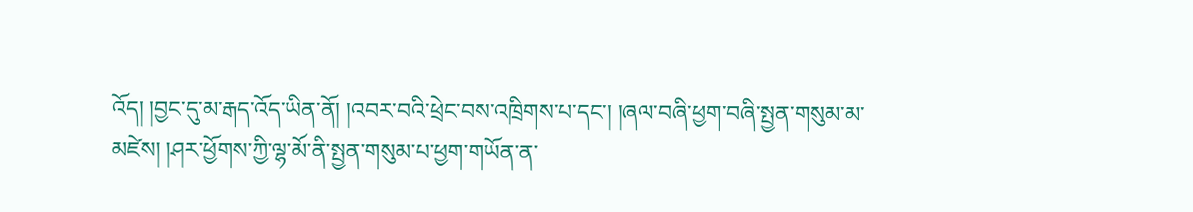འོད། །བྱང་དུ་མ་རྒད་འོད་ཡིན་ནོ། །འབར་བའི་ཕྲེང་བས་འཁྲིགས་པ་དང་། །ཞལ་བཞི་ཕྱག་བཞི་སྤྱན་གསུམ་མ་མཛེས། །ཤར་ཕྱོགས་ཀྱི་ལྷ་མོ་ནི་སྤྱན་གསུམ་པ་ཕྱག་གཡོན་ན་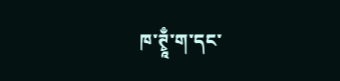ཁ་ཊྭཱྃ་ག་དང་